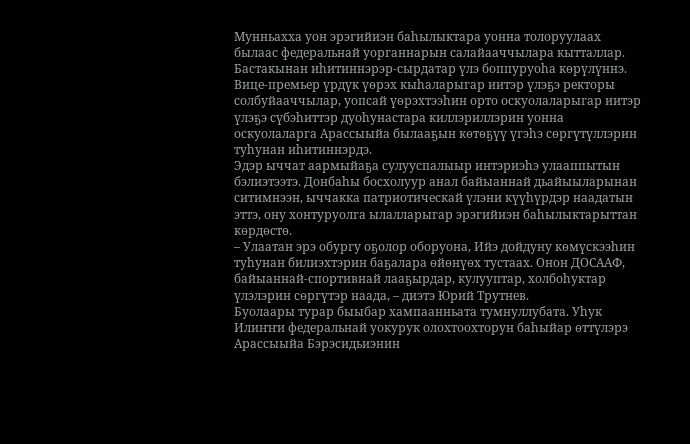Мунньахха уон эрэгийиэн баһылыктара уонна толоруулаах былаас федеральнай уорганнарын салайааччылара кытталлар.
Бастакынан иһитиннэрэр-сырдатар үлэ боппуруоһа көрүлүннэ. Вице-премьер үрдүк үөрэх кыһаларыгар иитэр үлэҕэ ректоры солбуйааччылар, уопсай үөрэхтээһин орто оскуолаларыгар иитэр үлэҕэ сүбэһиттэр дуоһунастара киллэриллэрин уонна оскуолаларга Арассыыйа былааҕын көтөҕүү үгэһэ сөргүтүллэрин туһунан иһитиннэрдэ.
Эдэр ыччат аармыйаҕа сулууспалыыр интэриэһэ улааппытын бэлиэтээтэ. Донбаһы босхолуур анал байыаннай дьайыыларынан ситимнээн, ыччакка патриотическай үлэни күүһүрдэр наадатын эттэ, ону хонтуруолга ылалларыгар эрэгийиэн баһылыктарыттан көрдөстө.
– Улаатан эрэ обургу оҕолор оборуона, Ийэ дойдуну көмүскээһин туһунан билиэхтэрин баҕалара өйөнүөх тустаах. Онон ДОСААФ, байыаннай-спортивнай лааҕырдар, кулууптар, холбоһуктар үлэлэрин сөргүтэр наада, – диэтэ Юрий Трутнев.
Буолаары турар быыбар хампаанньата тумнуллубата. Уһук Илиҥҥи федеральнай уокурук олохтоохторун баһыйар өттүлэрэ Арассыыйа Бэрэсидьиэнин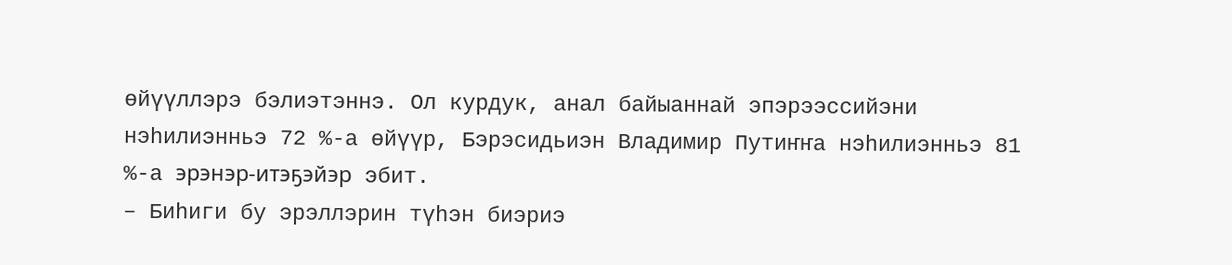өйүүллэрэ бэлиэтэннэ. Ол курдук, анал байыаннай эпэрээссийэни нэһилиэнньэ 72 %-а өйүүр, Бэрэсидьиэн Владимир Путиҥҥа нэһилиэнньэ 81 %-а эрэнэр-итэҕэйэр эбит.
– Биһиги бу эрэллэрин түһэн биэриэ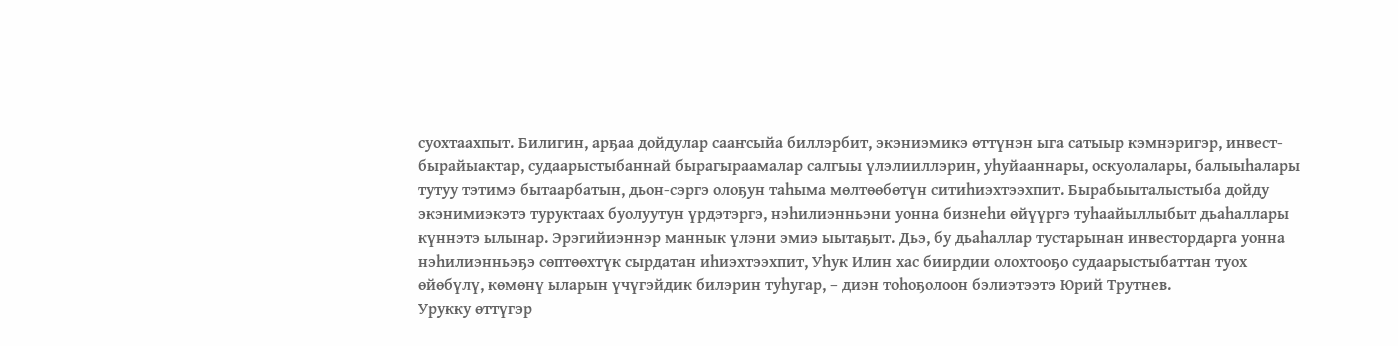суохтаахпыт. Билигин, арҕаа дойдулар сааҥсыйа биллэрбит, экэниэмикэ өттүнэн ыга сатыыр кэмнэригэр, инвест-бырайыактар, судаарыстыбаннай бырагыраамалар салгыы үлэлииллэрин, уһуйааннары, оскуолалары, балыыһалары тутуу тэтимэ бытаарбатын, дьон-сэргэ олоҕун таһыма мөлтөөбөтүн ситиһиэхтээхпит. Бырабыыталыстыба дойду экэнимиэкэтэ туруктаах буолуутун үрдэтэргэ, нэһилиэнньэни уонна бизнеһи өйүүргэ туһаайыллыбыт дьаһаллары күннэтэ ылынар. Эрэгийиэннэр маннык үлэни эмиэ ыытаҕыт. Дьэ, бу дьаһаллар тустарынан инвестордарга уонна нэһилиэнньэҕэ сөптөөхтүк сырдатан иһиэхтээхпит, Уһук Илин хас биирдии олохтооҕо судаарыстыбаттан туох өйөбүлү, көмөнү ыларын үчүгэйдик билэрин туһугар, – диэн тоһоҕолоон бэлиэтээтэ Юрий Трутнев.
Урукку өттүгэр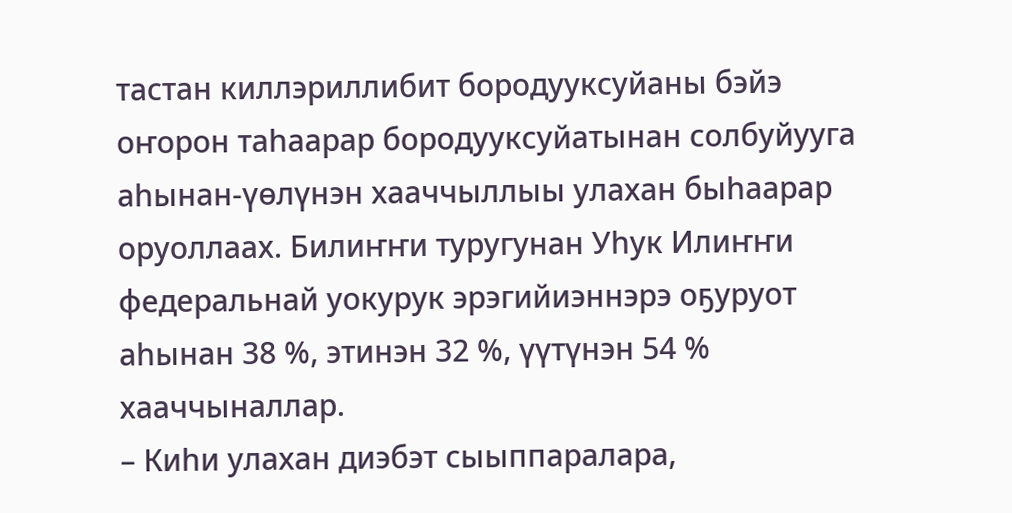тастан киллэриллибит бородууксуйаны бэйэ оҥорон таһаарар бородууксуйатынан солбуйууга аһынан-үөлүнэн хааччыллыы улахан быһаарар оруоллаах. Билиҥҥи туругунан Уһук Илиҥҥи федеральнай уокурук эрэгийиэннэрэ оҕуруот аһынан 38 %, этинэн 32 %, үүтүнэн 54 % хааччыналлар.
– Киһи улахан диэбэт сыыппаралара,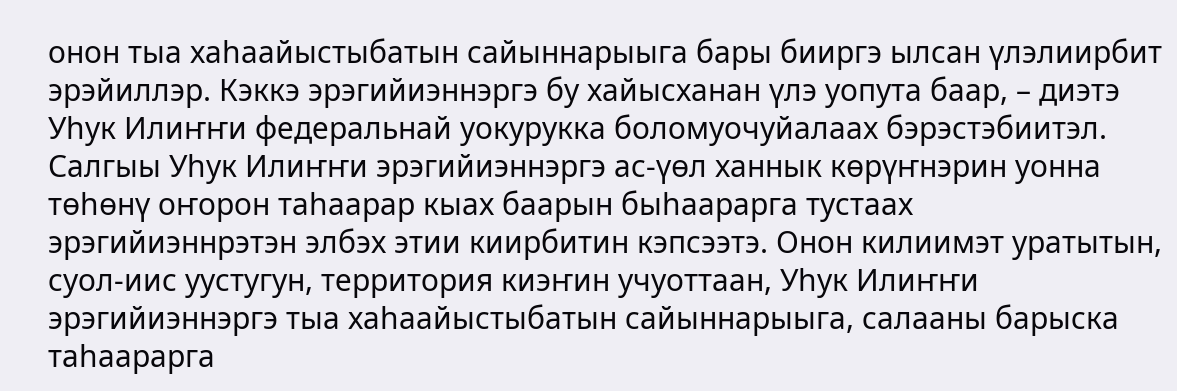онон тыа хаһаайыстыбатын сайыннарыыга бары бииргэ ылсан үлэлиирбит эрэйиллэр. Кэккэ эрэгийиэннэргэ бу хайысханан үлэ уопута баар, – диэтэ Уһук Илиҥҥи федеральнай уокурукка боломуочуйалаах бэрэстэбиитэл.
Салгыы Уһук Илиҥҥи эрэгийиэннэргэ ас-үөл ханнык көрүҥнэрин уонна төһөнү оҥорон таһаарар кыах баарын быһаарарга тустаах эрэгийиэннрэтэн элбэх этии киирбитин кэпсээтэ. Онон килиимэт уратытын, суол-иис уустугун, территория киэҥин учуоттаан, Уһук Илиҥҥи эрэгийиэннэргэ тыа хаһаайыстыбатын сайыннарыыга, салааны барыска таһаарарга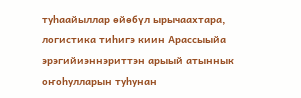туһаайыллар өйөбүл ырычаахтара, логистика тиһигэ киин Арассыыйа эрэгийиэннэриттэн арыый атыннык оҥоһулларын туһунан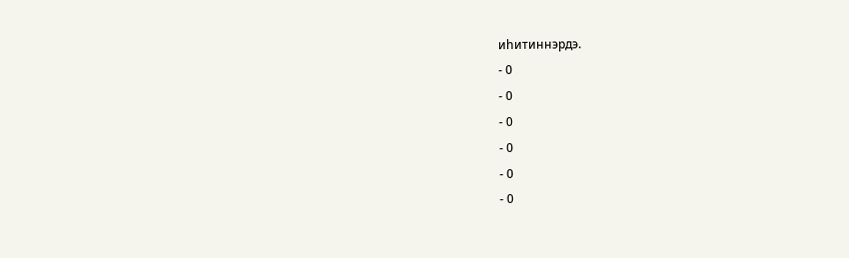иһитиннэрдэ.
- 0
- 0
- 0
- 0
- 0
- 0